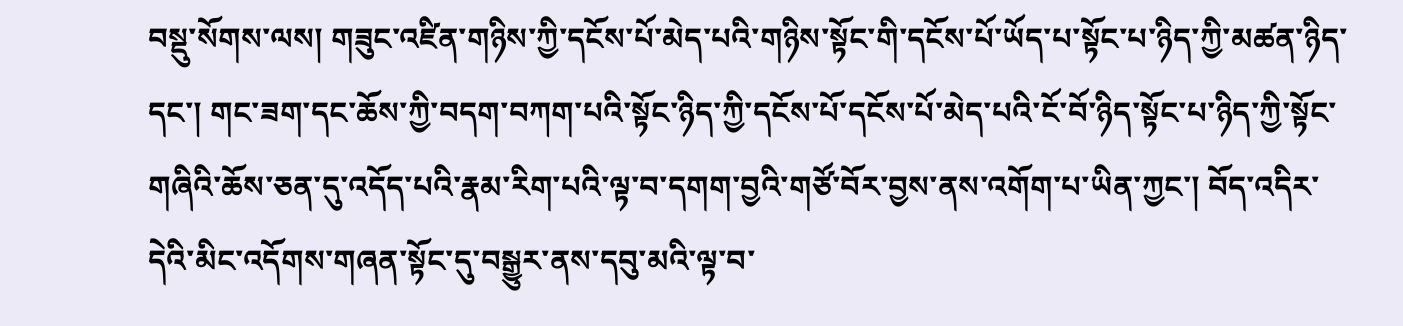བསྡུ་སོགས་ལས། གཟུང་འཛིན་གཉིས་ཀྱི་དངོས་པོ་མེད་པའི་གཉིས་སྟོང་གི་དངོས་པོ་ཡོད་པ་སྟོང་པ་ཉིད་ཀྱི་མཚན་ཉིད་དང་། གང་ཟག་དང་ཆོས་ཀྱི་བདག་བཀག་པའི་སྟོང་ཉིད་ཀྱི་དངོས་པོ་དངོས་པོ་མེད་པའི་ངོ་བོ་ཉིད་སྟོང་པ་ཉིད་ཀྱི་སྟོང་གཞིའི་ཆོས་ཅན་དུ་འདོད་པའི་རྣམ་རིག་པའི་ལྟ་བ་དགག་བྱའི་གཙོ་བོར་བྱས་ནས་འགོག་པ་ཡིན་ཀྱང་། བོད་འདིར་དེའི་མིང་འདོགས་གཞན་སྟོང་དུ་བསྒྱུར་ནས་དབུ་མའི་ལྟ་བ་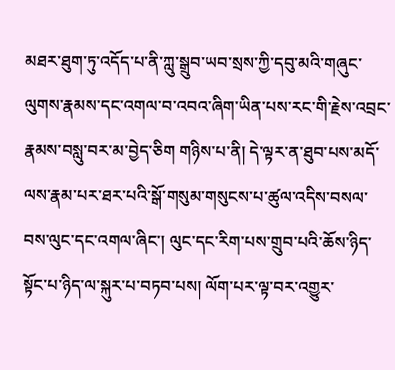མཐར་ཐུག་ཏུ་འདོད་པ་ནི་ཀླུ་སྒྲུབ་ཡབ་སྲས་ཀྱི་དབུ་མའི་གཞུང་ལུགས་རྣམས་དང་འགལ་བ་འབའ་ཞིག་ཡིན་པས་རང་གི་རྗེས་འབྲང་རྣམས་བསླུ་བར་མ་བྱེད་ཅིག གཉིས་པ་ནི། དེ་ལྟར་ན་ཐུབ་པས་མདོ་ལས་རྣམ་པར་ཐར་པའི་སྒོ་གསུམ་གསུངས་པ་ཚུལ་འདིས་བསལ་བས་ལུང་དང་འགལ་ཞིང་། ལུང་དང་རིག་པས་གྲུབ་པའི་ཆོས་ཉིད་སྟོང་པ་ཉིད་ལ་སྐུར་པ་བཏབ་པས། ལོག་པར་ལྟ་བར་འགྱུར་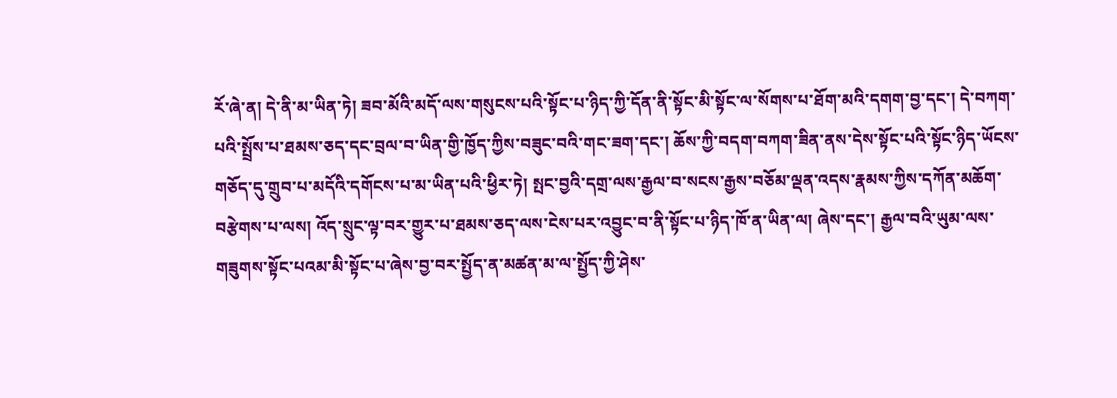རོ་ཞེ་ན། དེ་ནི་མ་ཡིན་ཏེ། ཟབ་མོའི་མདོ་ལས་གསུངས་པའི་སྟོང་པ་ཉིད་ཀྱི་དོན་ནི་སྟོང་མི་སྟོང་ལ་སོགས་པ་ཐོག་མའི་དགག་བྱ་དང་། དེ་བཀག་པའི་སྤྲོས་པ་ཐམས་ཅད་དང་བྲལ་བ་ཡིན་གྱི་ཁྱོད་ཀྱིས་བཟུང་བའི་གང་ཟག་དང་། ཆོས་ཀྱི་བདག་བཀག་ཟིན་ནས་དེས་སྟོང་པའི་སྟོང་ཉིད་ཡོངས་གཅོད་དུ་གྲུབ་པ་མདོའི་དགོངས་པ་མ་ཡིན་པའི་ཕྱིར་ཏེ། སྤང་བྱའི་དགྲ་ལས་རྒྱལ་བ་སངས་རྒྱས་བཅོམ་ལྡན་འདས་རྣམས་ཀྱིས་དཀོན་མཆོག་བརྩེགས་པ་ལས། འོད་སྲུང་ལྟ་བར་གྱུར་པ་ཐམས་ཅད་ལས་ངེས་པར་འབྱུང་བ་ནི་སྟོང་པ་ཉིད་ཁོ་ན་ཡིན་ལ། ཞེས་དང་། རྒྱལ་བའི་ཡུམ་ལས་གཟུགས་སྟོང་པའམ་མི་སྟོང་པ་ཞེས་བྱ་བར་སྤྱོད་ན་མཚན་མ་ལ་སྤྱོད་ཀྱི་ཤེས་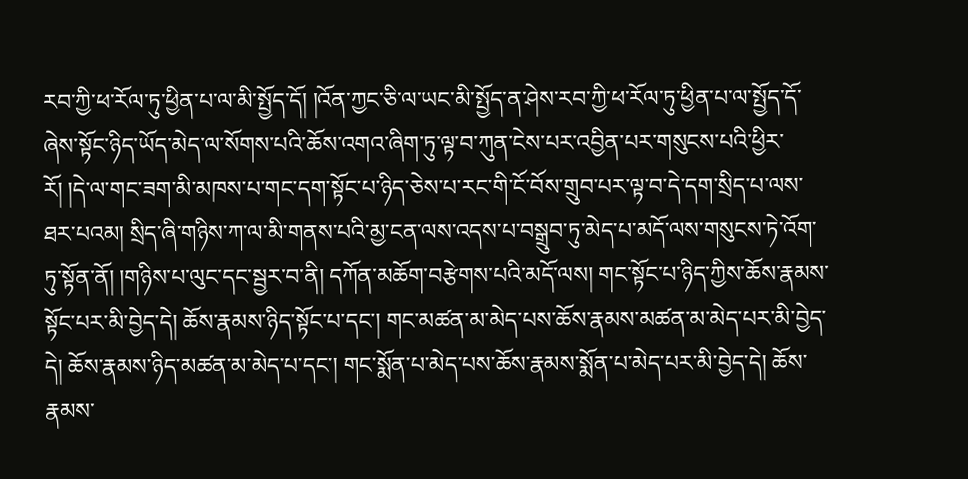རབ་ཀྱི་ཕ་རོལ་ཏུ་ཕྱིན་པ་ལ་མི་སྤྱོད་དོ། །འོན་ཀྱང་ཅི་ལ་ཡང་མི་སྤྱོད་ན་ཤེས་རབ་ཀྱི་ཕ་རོལ་ཏུ་ཕྱིན་པ་ལ་སྤྱོད་དོ་ཞེས་སྟོང་ཉིད་ཡོད་མེད་ལ་སོགས་པའི་ཆོས་འགའ་ཞིག་ཏུ་ལྟ་བ་ཀུན་ངེས་པར་འབྱིན་པར་གསུངས་པའི་ཕྱིར་རོ། །དེ་ལ་གང་ཟག་མི་མཁས་པ་གང་དག་སྟོང་པ་ཉིད་ཅེས་པ་རང་གི་ངོ་བོས་གྲུབ་པར་ལྟ་བ་དེ་དག་སྲིད་པ་ལས་ཐར་པའམ། སྲིད་ཞི་གཉིས་ཀ་ལ་མི་གནས་པའི་མྱ་ངན་ལས་འདས་པ་བསྒྲུབ་ཏུ་མེད་པ་མདོ་ལས་གསུངས་ཏེ་འོག་ཏུ་སྟོན་ནོ། །གཉིས་པ་ལུང་དང་སྦྱར་བ་ནི། དཀོན་མཆོག་བརྩེགས་པའི་མདོ་ལས། གང་སྟོང་པ་ཉིད་ཀྱིས་ཆོས་རྣམས་སྟོང་པར་མི་བྱེད་དེ། ཆོས་རྣམས་ཉིད་སྟོང་པ་དང་། གང་མཚན་མ་མེད་པས་ཆོས་རྣམས་མཚན་མ་མེད་པར་མི་བྱེད་དེ། ཆོས་རྣམས་ཉིད་མཚན་མ་མེད་པ་དང་། གང་སྨོན་པ་མེད་པས་ཆོས་རྣམས་སྨོན་པ་མེད་པར་མི་བྱེད་དེ། ཆོས་རྣམས་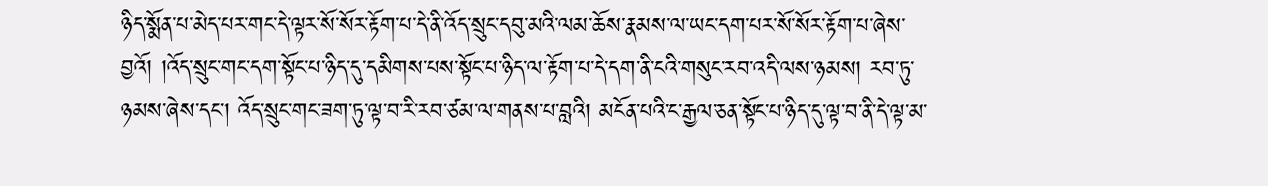ཉིད་སྨོན་པ་མེད་པར་གང་དེ་ལྟར་སོ་སོར་རྟོག་པ་དེ་ནི་འོད་སྲུང་དབུ་མའི་ལམ་ཆོས་རྣམས་ལ་ཡང་དག་པར་སོ་སོར་རྟོག་པ་ཞེས་བྱའོ། །འོད་སྲུང་གང་དག་སྟོང་པ་ཉིད་དུ་དམིགས་པས་སྟོང་པ་ཉིད་ལ་རྟོག་པ་དེ་དག་ནི་ངའི་གསུང་རབ་འདི་ལས་ཉམས། རབ་ཏུ་ཉམས་ཞེས་དང་། འོད་སྲུང་གང་ཟག་ཏུ་ལྟ་བ་རི་རབ་ཙམ་ལ་གནས་པ་བླའི། མངོན་པའི་ང་རྒྱལ་ཅན་སྟོང་པ་ཉིད་དུ་ལྟ་བ་ནི་དེ་ལྟ་མ་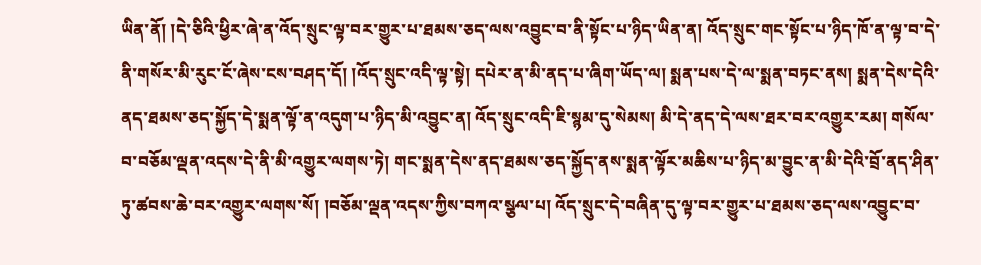ཡིན་ནོ། །དེ་ཅིའི་ཕྱིར་ཞེ་ན་འོད་སྲུང་ལྟ་བར་གྱུར་པ་ཐམས་ཅད་ལས་འབྱུང་བ་ནི་སྟོང་པ་ཉིད་ཡིན་ན། འོད་སྲུང་གང་སྟོང་པ་ཉིད་ཁོ་ན་ལྟ་བ་དེ་ནི་གསོར་མི་རུང་ངོ་ཞེས་ངས་བཤད་དོ། །འོད་སྲུང་འདི་ལྟ་སྟེ། དཔེར་ན་མི་ནད་པ་ཞིག་ཡོད་ལ། སྨན་པས་དེ་ལ་སྨན་བཏང་ནས། སྨན་དེས་དེའི་ནད་ཐམས་ཅད་སྐྱོད་དེ་སྨན་ལྟོ་ན་འདུག་པ་ཉིད་མི་འབྱུང་ན། འོད་སྲུང་འདི་ཇི་སྙམ་དུ་སེམས། མི་དེ་ནད་དེ་ལས་ཐར་བར་འགྱུར་རམ། གསོལ་བ་བཅོམ་ལྡན་འདས་དེ་ནི་མི་འགྱུར་ལགས་ཏེ། གང་སྨན་དེས་ནད་ཐམས་ཅད་སྐྱོད་ནས་སྨན་ལྟོར་མཆིས་པ་ཉིད་མ་བྱུང་ན་མི་དེའི་བྲོ་ནད་ཤིན་ཏུ་ཚབས་ཆེ་བར་འགྱུར་ལགས་སོ། །བཅོམ་ལྡན་འདས་ཀྱིས་བཀའ་སྩལ་པ། འོད་སྲུང་དེ་བཞིན་དུ་ལྟ་བར་གྱུར་པ་ཐམས་ཅད་ལས་འབྱུང་བ་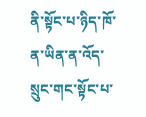ནི་སྟོང་པ་ཉིད་ཁོ་ན་ཡིན་ན་འོད་སྲུང་གང་སྟོང་པ་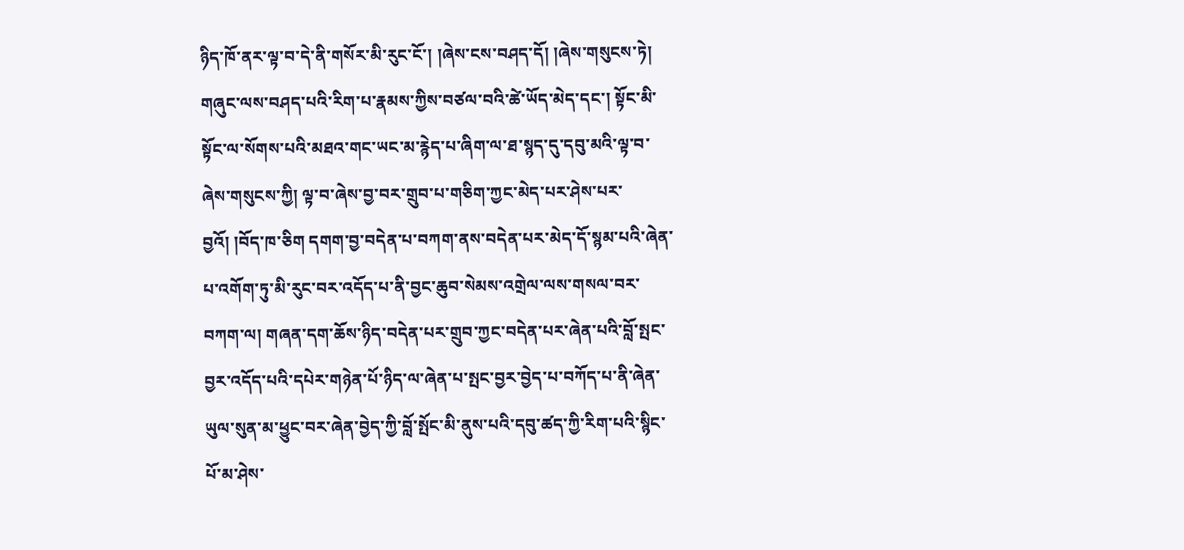ཉིད་ཁོ་ནར་ལྟ་བ་དེ་ནི་གསོར་མི་རུང་ངོ་། །ཞེས་ངས་བཤད་དོ། །ཞེས་གསུངས་ཏེ། གཞུང་ལས་བཤད་པའི་རིག་པ་རྣམས་ཀྱིས་བཙལ་བའི་ཚེ་ཡོད་མེད་དང་། སྟོང་མི་སྟོང་ལ་སོགས་པའི་མཐའ་གང་ཡང་མ་རྙེད་པ་ཞིག་ལ་ཐ་སྙད་དུ་དབུ་མའི་ལྟ་བ་ཞེས་གསུངས་ཀྱི། ལྟ་བ་ཞེས་བྱ་བར་གྲུབ་པ་གཅིག་ཀྱང་མེད་པར་ཤེས་པར་བྱའོ། །བོད་ཁ་ཅིག དགག་བྱ་བདེན་པ་བཀག་ནས་བདེན་པར་མེད་དོ་སྙམ་པའི་ཞེན་པ་འགོག་ཏུ་མི་རུང་བར་འདོད་པ་ནི་བྱང་ཆུབ་སེམས་འགྲེལ་ལས་གསལ་བར་བཀག་ལ། གཞན་དག་ཆོས་ཉིད་བདེན་པར་གྲུབ་ཀྱང་བདེན་པར་ཞེན་པའི་བློ་སྤང་བྱར་འདོད་པའི་དཔེར་གཉེན་པོ་ཉིད་ལ་ཞེན་པ་སྤང་བྱར་བྱེད་པ་བཀོད་པ་ནི་ཞེན་ཡུལ་སུན་མ་ཕྱུང་བར་ཞེན་བྱེད་ཀྱི་བློ་སྤོང་མི་ནུས་པའི་དབུ་ཚད་ཀྱི་རིག་པའི་སྙིང་པོ་མ་ཤེས་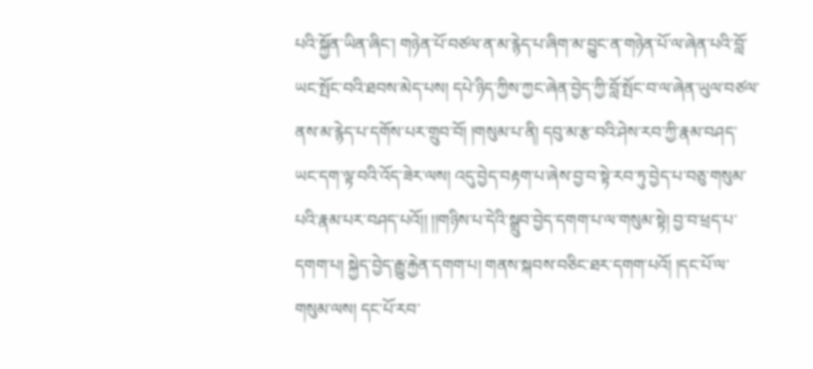པའི་སྐྱོན་ཡིན་ཞིང་། གཉེན་པོ་བཙལ་ན་མ་རྙེད་པ་ཞིག་མ་བྱུང་ན་གཉེན་པོ་ལ་ཞེན་པའི་བློ་ཡང་སྤོང་བའི་ཐབས་མེད་པས། དཔེ་ཉིད་ཀྱིས་ཀྱང་ཞེན་བྱེད་ཀྱི་བློ་སྤོང་བ་ལ་ཞེན་ཡུལ་བཙལ་ནས་མ་རྙེད་པ་དགོས་པར་གྲུབ་བོ། །གསུམ་པ་ནི། དབུ་མ་རྩ་བའི་ཤེས་རབ་ཀྱི་རྣམ་བཤད་ཡང་དག་ལྟ་བའི་འོད་ཟེར་ལས། འདུ་བྱེད་བརྟག་པ་ཞེས་བྱ་བ་སྟེ་རབ་ཏུ་བྱེད་པ་བཅུ་གསུམ་པའི་རྣམ་པར་བཤད་པའོ།། །།གཉིས་པ་དེའི་སྒྲུབ་བྱེད་དགག་པ་ལ་གསུམ་སྟེ། བྱ་བ་ཕྲད་པ་དགག་པ། སྐྱེད་བྱེད་རྒྱུ་རྐྱེན་དགག་པ། གནས་སྐབས་བཅིང་ཐར་དགག་པའོ། །དང་པོ་ལ་གསུམ་ལས། དང་པོ་རབ་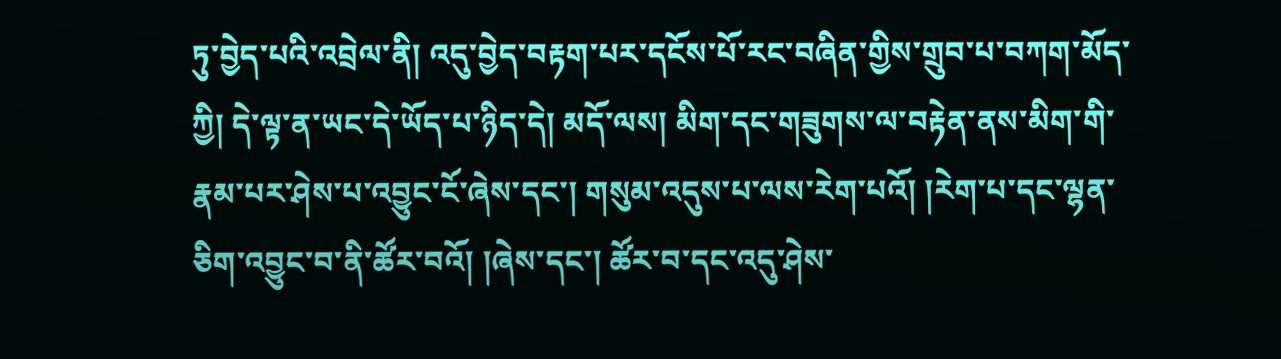ཏུ་བྱེད་པའི་འབྲེལ་ནི། འདུ་བྱེད་བརྟག་པར་དངོས་པོ་རང་བཞིན་གྱིས་གྲུབ་པ་བཀག་མོད་ཀྱི། དེ་ལྟ་ན་ཡང་དེ་ཡོད་པ་ཉིད་དེ། མདོ་ལས། མིག་དང་གཟུགས་ལ་བརྟེན་ནས་མིག་གི་རྣམ་པར་ཤེས་པ་འབྱུང་ངོ་ཞེས་དང་། གསུམ་འདུས་པ་ལས་རེག་པའོ། །རེག་པ་དང་ལྷན་ཅིག་འབྱུང་བ་ནི་ཚོར་བའོ། །ཞེས་དང་། ཚོར་བ་དང་འདུ་ཤེས་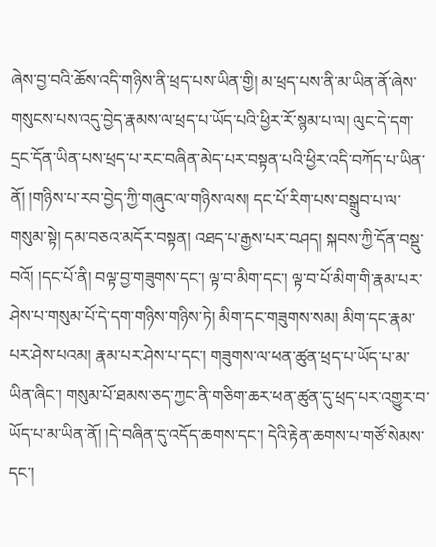ཞེས་བྱ་བའི་ཆོས་འདི་གཉིས་ནི་ཕྲད་པས་ཡིན་གྱི། མ་ཕྲད་པས་ནི་མ་ཡིན་ནོ་ཞེས་གསུངས་པས་འདུ་བྱེད་རྣམས་ལ་ཕྲད་པ་ཡོད་པའི་ཕྱིར་རོ་སྙམ་པ་ལ། ལུང་དེ་དག་དྲང་དོན་ཡིན་པས་ཕྲད་པ་རང་བཞིན་མེད་པར་བསྟན་པའི་ཕྱིར་འདི་བཀོད་པ་ཡིན་ནོ། །གཉིས་པ་རབ་བྱེད་ཀྱི་གཞུང་ལ་གཉིས་ལས། དང་པོ་རིག་པས་བསྒྲུབ་པ་ལ་གསུམ་སྟེ། དམ་བཅའ་མདོར་བསྟན། འཐད་པ་རྒྱས་པར་བཤད། སྐབས་ཀྱི་དོན་བསྡུ་བའོ། །དང་པོ་ནི། བལྟ་བྱ་གཟུགས་དང་། ལྟ་བ་མིག་དང་། ལྟ་བ་པོ་མིག་གི་རྣམ་པར་ཤེས་པ་གསུམ་པོ་དེ་དག་གཉིས་གཉིས་ཏེ། མིག་དང་གཟུགས་སམ། མིག་དང་རྣམ་པར་ཤེས་པའམ། རྣམ་པར་ཤེས་པ་དང་། གཟུགས་ལ་ཕན་ཚུན་ཕྲད་པ་ཡོད་པ་མ་ཡིན་ཞིང་། གསུམ་པོ་ཐམས་ཅད་ཀྱང་ནི་གཅིག་ཆར་ཕན་ཚུན་དུ་ཕྲད་པར་འགྱུར་བ་ཡོད་པ་མ་ཡིན་ནོ། །དེ་བཞིན་དུ་འདོད་ཆགས་དང་། དེའི་རྟེན་ཆགས་པ་གཙོ་སེམས་དང་།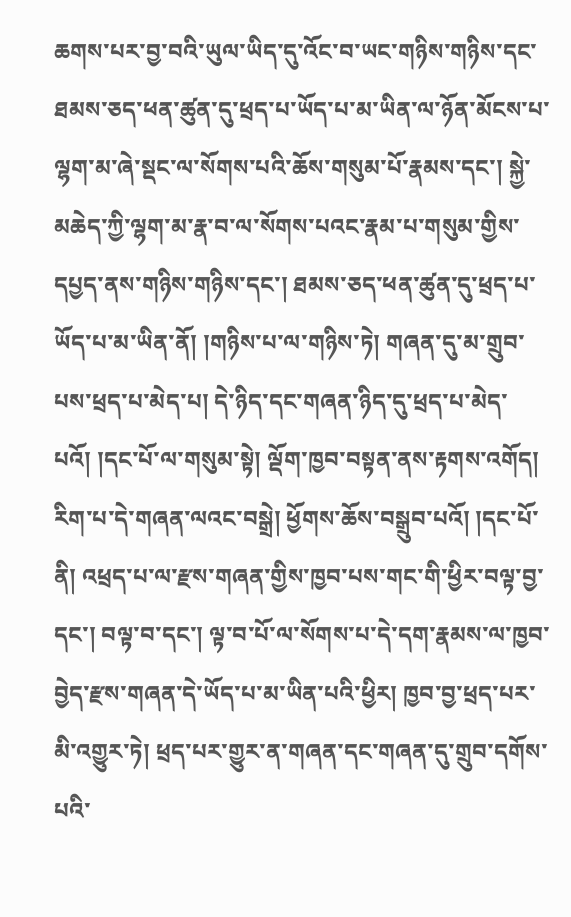ཆགས་པར་བྱ་བའི་ཡུལ་ཡིད་དུ་འོང་བ་ཡང་གཉིས་གཉིས་དང་ཐམས་ཅད་ཕན་ཚུན་དུ་ཕྲད་པ་ཡོད་པ་མ་ཡིན་ལ་ཉོན་མོངས་པ་ལྷག་མ་ཞེ་སྡང་ལ་སོགས་པའི་ཆོས་གསུམ་པོ་རྣམས་དང་། སྐྱེ་མཆེད་ཀྱི་ལྷག་མ་རྣ་བ་ལ་སོགས་པའང་རྣམ་པ་གསུམ་གྱིས་དཔྱད་ནས་གཉིས་གཉིས་དང་། ཐམས་ཅད་ཕན་ཚུན་དུ་ཕྲད་པ་ཡོད་པ་མ་ཡིན་ནོ། །གཉིས་པ་ལ་གཉིས་ཏེ། གཞན་དུ་མ་གྲུབ་པས་ཕྲད་པ་མེད་པ། དེ་ཉིད་དང་གཞན་ཉིད་དུ་ཕྲད་པ་མེད་པའོ། །དང་པོ་ལ་གསུམ་སྟེ། ལྡོག་ཁྱབ་བསྟན་ནས་རྟགས་འགོད། རིག་པ་དེ་གཞན་ལའང་བསྒྲེ། ཕྱོགས་ཆོས་བསྒྲུབ་པའོ། །དང་པོ་ནི། འཕྲད་པ་ལ་རྫས་གཞན་གྱིས་ཁྱབ་པས་གང་གི་ཕྱིར་བལྟ་བྱ་དང་། བལྟ་བ་དང་། ལྟ་བ་པོ་ལ་སོགས་པ་དེ་དག་རྣམས་ལ་ཁྱབ་བྱེད་རྫས་གཞན་དེ་ཡོད་པ་མ་ཡིན་པའི་ཕྱིར། ཁྱབ་བྱ་ཕྲད་པར་མི་འགྱུར་ཏེ། ཕྲད་པར་གྱུར་ན་གཞན་དང་གཞན་དུ་གྲུབ་དགོས་པའི་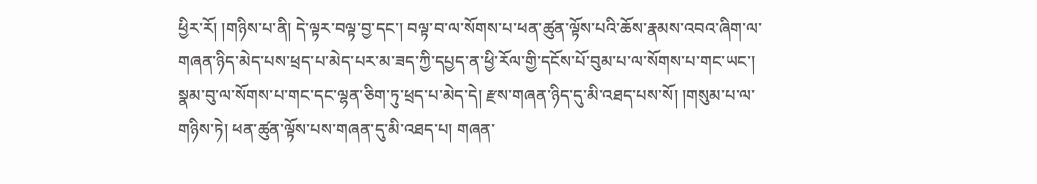ཕྱིར་རོ། །གཉིས་པ་ནི། དེ་ལྟར་བལྟ་བྱ་དང་། བལྟ་བ་ལ་སོགས་པ་ཕན་ཚུན་ལྟོས་པའི་ཆོས་རྣམས་འབའ་ཞིག་ལ་གཞན་ཉིད་མེད་པས་ཕྲད་པ་མེད་པར་མ་ཟད་ཀྱི་དཔྱད་ན་ཕྱི་རོལ་གྱི་དངོས་པོ་བུམ་པ་ལ་སོགས་པ་གང་ཡང་། སྣམ་བུ་ལ་སོགས་པ་གང་དང་ལྷན་ཅིག་ཏུ་ཕྲད་པ་མེད་དེ། རྫས་གཞན་ཉིད་དུ་མི་འཐད་པས་སོ། །གསུམ་པ་ལ་གཉིས་ཏེ། ཕན་ཚུན་ལྟོས་པས་གཞན་དུ་མི་འཐད་པ། གཞན་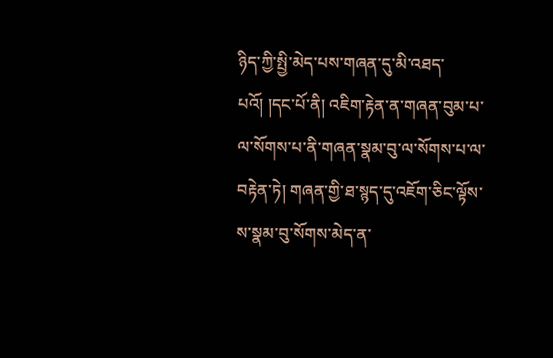ཉིད་ཀྱི་སྤྱི་མེད་པས་གཞན་དུ་མི་འཐད་པའོ། །དང་པོ་ནི། འཇིག་རྟེན་ན་གཞན་བུམ་པ་ལ་སོགས་པ་ནི་གཞན་སྣམ་བུ་ལ་སོགས་པ་ལ་བརྟེན་ཏེ། གཞན་གྱི་ཐ་སྙད་དུ་འཇོག་ཅིང་ལྟོས་ས་སྣམ་བུ་སོགས་མེད་ན་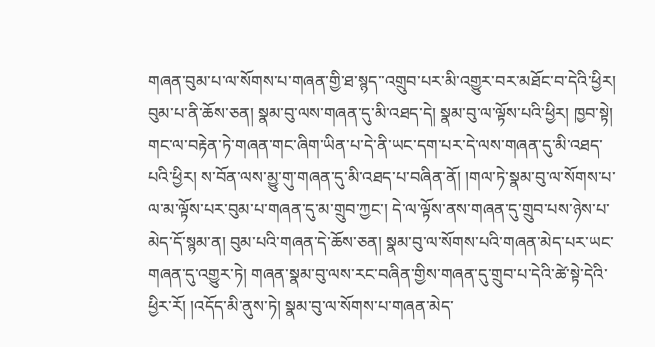གཞན་བུམ་པ་ལ་སོགས་པ་གཞན་གྱི་ཐ་སྙད་་འགྲུབ་པར་མི་འགྱུར་བར་མཐོང་བ་དེའི་ཕྱིར། བུམ་པ་ནི་ཆོས་ཅན། སྣམ་བུ་ལས་གཞན་དུ་མི་འཐད་དེ། སྣམ་བུ་ལ་ལྟོས་པའི་ཕྱིར། ཁྱབ་སྟེ། གང་ལ་བརྟེན་ཏེ་གཞན་གང་ཞིག་ཡིན་པ་དེ་ནི་ཡང་དག་པར་དེ་ལས་གཞན་དུ་མི་འཐད་པའི་ཕྱིར། ས་བོན་ལས་མྱུ་གུ་གཞན་དུ་མི་འཐད་པ་བཞིན་ནོ། །གལ་ཏེ་སྣམ་བུ་ལ་སོགས་པ་ལ་མ་ལྟོས་པར་བུམ་པ་གཞན་དུ་མ་གྲུབ་ཀྱང་། དེ་ལ་ལྟོས་ནས་གཞན་དུ་གྲུབ་པས་ཉེས་པ་མེད་དོ་སྙམ་ན། བུམ་པའི་གཞན་དེ་ཆོས་ཅན། སྣམ་བུ་ལ་སོགས་པའི་གཞན་མེད་པར་ཡང་གཞན་དུ་འགྱུར་ཏེ། གཞན་སྣམ་བུ་ལས་རང་བཞིན་གྱིས་གཞན་དུ་གྲུབ་པ་དེའི་ཚེ་སྟེ་དེའི་ཕྱིར་རོ། །འདོད་མི་ནུས་ཏེ། སྣམ་བུ་ལ་སོགས་པ་གཞན་མེད་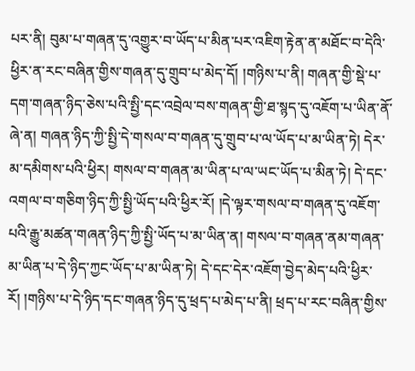པར་ནི། བུམ་པ་གཞན་དུ་འགྱུར་བ་ཡོད་པ་མིན་པར་འཇིག་རྟེན་ན་མཐོང་བ་དེའི་ཕྱིར་ན་རང་བཞིན་གྱིས་གཞན་དུ་གྲུབ་པ་མེད་དོ། །གཉིས་པ་ནི། གཞན་གྱི་སྡེ་པ་དག་གཞན་ཉིད་ཅེས་པའི་སྤྱི་དང་འབྲེལ་བས་གཞན་གྱི་ཐ་སྙད་དུ་འཇོག་པ་ཡིན་ནོ་ཞེ་ན། གཞན་ཉིད་ཀྱི་སྤྱི་དེ་གསལ་བ་གཞན་དུ་གྲུབ་པ་ལ་ཡོད་པ་མ་ཡིན་ཏེ། དེར་མ་དམིགས་པའི་ཕྱིར། གསལ་བ་གཞན་མ་ཡིན་པ་ལ་ཡང་ཡོད་པ་མིན་ཏེ། དེ་དང་འགལ་བ་གཅིག་ཉིད་ཀྱི་སྤྱི་ཡོད་པའི་ཕྱིར་རོ། །དེ་ལྟར་གསལ་བ་གཞན་དུ་འཇོག་པའི་རྒྱུ་མཚན་གཞན་ཉིད་ཀྱི་སྤྱི་ཡོད་པ་མ་ཡིན་ན། གསལ་བ་གཞན་ནམ་གཞན་མ་ཡིན་པ་དེ་ཉིད་ཀྱང་ཡོད་པ་མ་ཡིན་ཏེ། དེ་དང་དེར་འཇོག་བྱེད་མེད་པའི་ཕྱིར་རོ། །གཉིས་པ་དེ་ཉིད་དང་གཞན་ཉིད་དུ་ཕྲད་པ་མེད་པ་ནི། ཕྲད་པ་རང་བཞིན་གྱིས་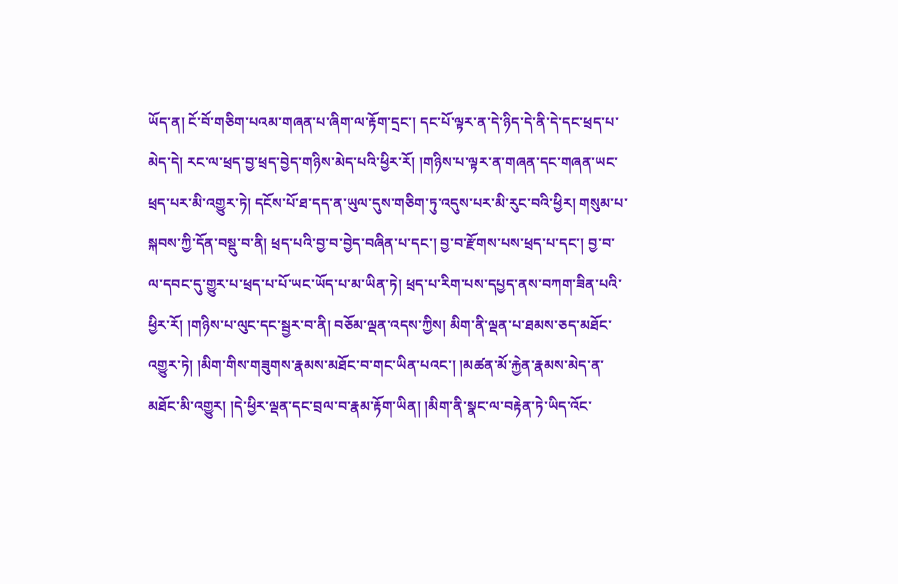ཡོད་ན། ངོ་བོ་གཅིག་པའམ་གཞན་པ་ཞིག་ལ་རྟོག་དྲང་། དང་པོ་ལྟར་ན་དེ་ཉིད་དེ་ནི་དེ་དང་ཕྲད་པ་མེད་དེ། རང་ལ་ཕྲད་བྱ་ཕྲད་བྱེད་གཉིས་མེད་པའི་ཕྱིར་རོ། །གཉིས་པ་ལྟར་ན་གཞན་དང་གཞན་ཡང་ཕྲད་པར་མི་འགྱུར་ཏེ། དངོས་པོ་ཐ་དད་ན་ཡུལ་དུས་གཅིག་ཏུ་འདུས་པར་མི་རུང་བའི་ཕྱིར། གསུམ་པ་སྐབས་ཀྱི་དོན་བསྡུ་བ་ནི། ཕྲད་པའི་བྱ་བ་བྱེད་བཞིན་པ་དང་། བྱ་བ་རྫོགས་པས་ཕྲད་པ་དང་། བྱ་བ་ལ་དབང་དུ་གྱུར་པ་ཕྲད་པ་པོ་ཡང་ཡོད་པ་མ་ཡིན་ཏེ། ཕྲད་པ་རིག་པས་དཔྱད་ནས་བཀག་ཟིན་པའི་ཕྱིར་རོ། །གཉིས་པ་ལུང་དང་སྦྱར་བ་ནི། བཅོམ་ལྡན་འདས་ཀྱིས། མིག་ནི་ལྡན་པ་ཐམས་ཅད་མཐོང་འགྱུར་ཏེ། །མིག་གིས་གཟུགས་རྣམས་མཐོང་བ་གང་ཡིན་པའང་། །མཚན་མོ་རྐྱེན་རྣམས་མེད་ན་མཐོང་མི་འགྱུར། །དེ་ཕྱིར་ལྡན་དང་བྲལ་བ་རྣམ་རྟོག་ཡིན། །མིག་ནི་སྣང་ལ་བརྟེན་ཏེ་ཡིད་འོང་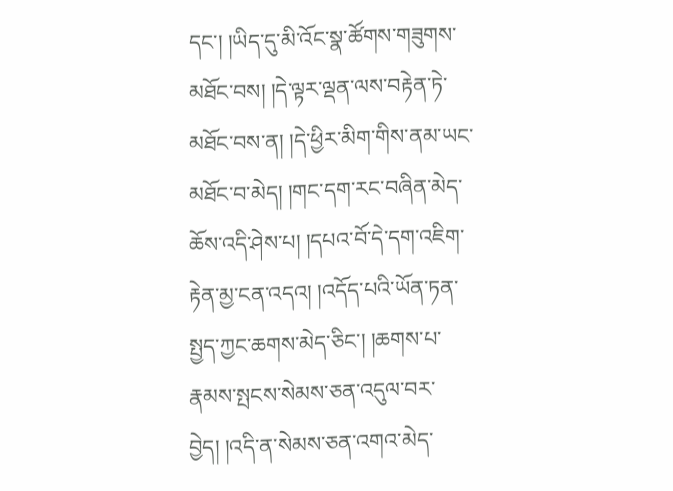དང་། །ཡིད་དུ་མི་འོང་སྣ་ཚོགས་གཟུགས་མཐོང་བས། །དེ་ལྟར་ལྡན་ལས་བརྟེན་ཏེ་མཐོང་བས་ན། །དེ་ཕྱིར་མིག་གིས་ནམ་ཡང་མཐོང་བ་མེད། །གང་དག་རང་བཞིན་མེད་ཆོས་འདི་ཤེས་པ། །དཔའ་བོ་དེ་དག་འཇིག་རྟེན་མྱ་ངན་འདའ། །འདོད་པའི་ཡོན་ཏན་སྤྱད་ཀྱང་ཆགས་མེད་ཅིང་། །ཆགས་པ་རྣམས་སྤངས་སེམས་ཅན་འདུལ་བར་བྱེད། །འདི་ན་སེམས་ཅན་འགའ་མེད་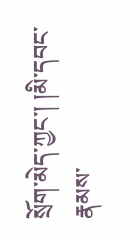སྲོག་མེད་ཀྱང་། །མི་དབང་རྣམས་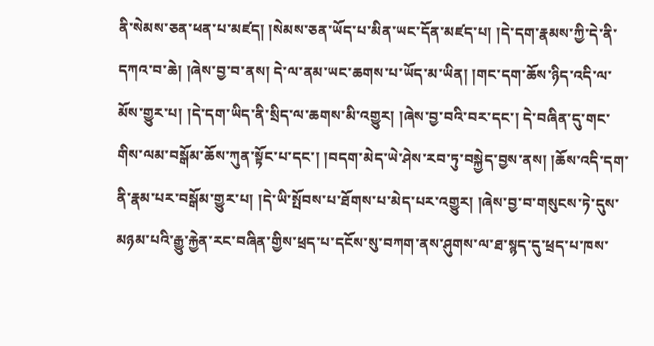ནི་སེམས་ཅན་ཕན་པ་མཛད། །སེམས་ཅན་ཡོད་པ་མིན་ཡང་དོན་མཛད་པ། །དེ་དག་རྣམས་ཀྱི་དེ་ནི་དཀའ་བ་ཆེ། །ཞེས་བྱ་བ་ནས། དེ་ལ་ནམ་ཡང་ཆགས་པ་ཡོད་མ་ཡིན། །གང་དག་ཆོས་ཉིད་འདི་ལ་མོས་གྱུར་པ། །དེ་དག་ཡིད་ནི་སྲིད་ལ་ཆགས་མི་འགྱུར། །ཞེས་བྱ་བའི་བར་དང་། དེ་བཞིན་དུ་གང་གིས་ལམ་བསྒོམ་ཆོས་ཀུན་སྟོང་པ་དང་། །བདག་མེད་ཡེ་ཤེས་རབ་ཏུ་བསྐྱེད་བྱས་ནས། །ཆོས་འདི་དག་ནི་རྣམ་པར་བསྒོམ་གྱུར་པ། །དེ་ཡི་སྤོབས་པ་ཐོགས་པ་མེད་པར་འགྱུར། །ཞེས་བྱ་བ་གསུངས་ཏེ་དུས་མཉམ་པའི་རྒྱུ་རྐྱེན་རང་བཞིན་གྱིས་ཕྲད་པ་དངོས་སུ་བཀག་ནས་ཤུགས་ལ་ཐ་སྙད་དུ་ཕྲད་པ་ཁས་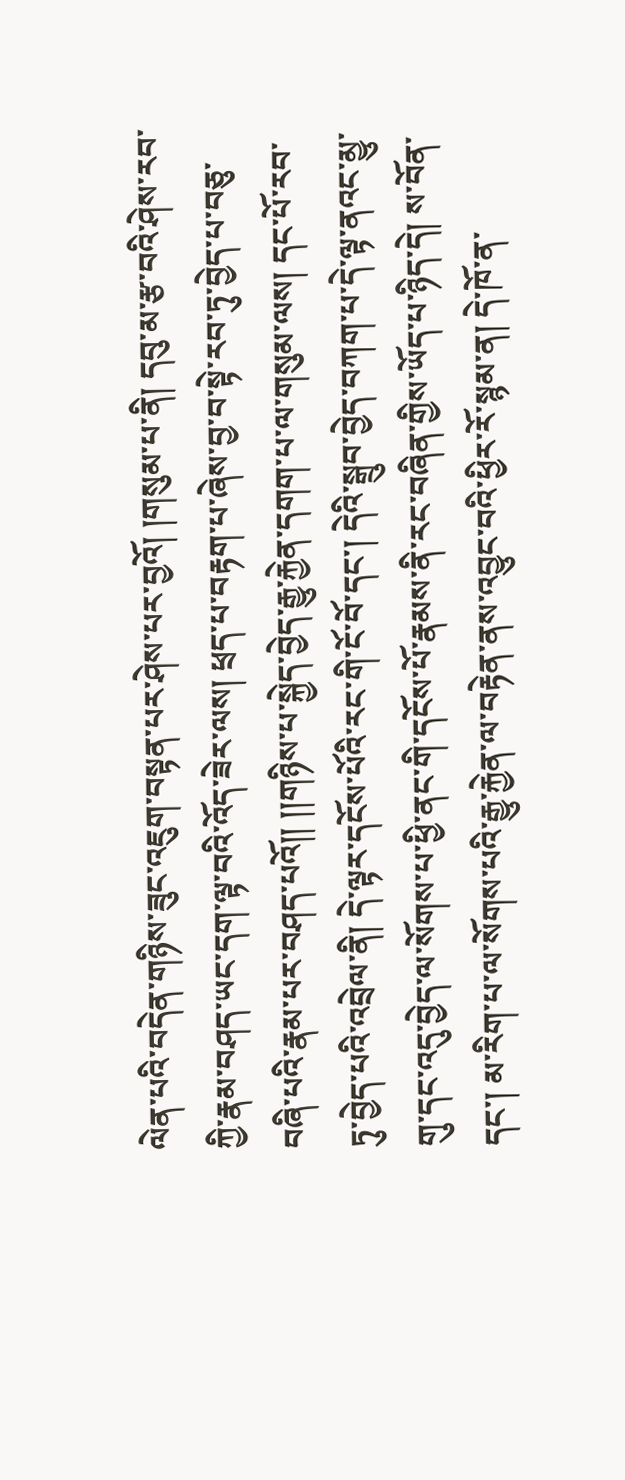ལེན་པའི་བདེན་གཉིས་ཟུང་འཇུག་བསྟན་པར་ཤེས་པར་བྱའོ། །གསུམ་པ་ནི། དབུ་མ་རྩ་བའི་ཤེས་རབ་ཀྱི་རྣམ་བཤད་ཡང་དག་ལྟ་བའི་འོད་ཟེར་ལས། ཕྲད་པ་བརྟག་པ་ཞེས་བྱ་བ་སྟེ་རབ་ཏུ་བྱེད་པ་བཅུ་བཞི་པའི་རྣམ་པར་བཤད་པའོ།། །།གཉིས་པ་སྐྱེད་བྱེད་རྒྱུ་རྐྱེན་དགག་པ་ལ་གསུམ་ལས། དང་པོ་རབ་ཏུ་བྱེད་པའི་འབྲེལ་ནི། དེ་ལྟར་དངོས་པོའི་རང་གི་ངོ་བོ་དང་། དེའི་སྒྲུབ་བྱེད་བཀག་པ་དེ་ལྟ་ནའང་མྱུ་གུ་དང་འདུ་བྱེད་ལ་སོགས་པ་ཕྱི་ནང་གི་དངོས་པོ་རྣམས་ནི་རང་བཞིན་གྱིས་ཡོད་པ་ཉིད་དེ། ས་བོན་དང་། མ་རིག་པ་ལ་སོགས་པའི་རྒྱུ་རྐྱེན་ལ་བརྟེན་ནས་འབྱུང་བའི་ཕྱིར་རོ་སྙམ་ན། དེ་ཁོ་ན་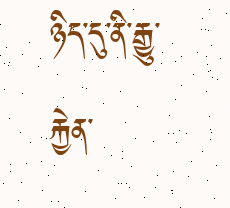ཉིད་དུ་ནི་རྒྱུ་རྐྱེན་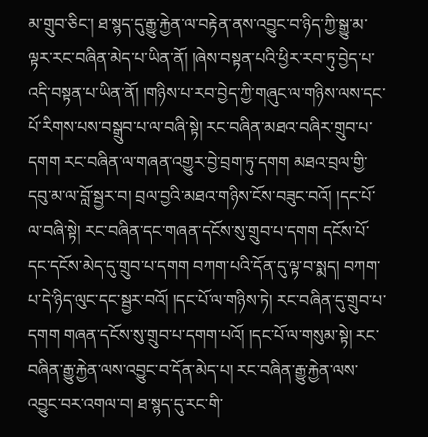མ་གྲུབ་ཅིང་། ཐ་སྙད་དུ་རྒྱུ་རྐྱེན་ལ་བརྟེན་ནས་འབྱུང་བ་ཉིད་ཀྱི་སྒྱུ་མ་ལྟར་རང་བཞིན་མེད་པ་ཡིན་ནོ། །ཞེས་བསྟན་པའི་ཕྱིར་རབ་ཏུ་བྱེད་པ་འདི་བསྟན་པ་ཡིན་ནོ། །གཉིས་པ་རབ་བྱེད་ཀྱི་གཞུང་ལ་གཉིས་ལས་དང་པོ་རིགས་པས་བསྒྲུབ་པ་ལ་བཞི་སྟེ། རང་བཞིན་མཐའ་བཞིར་གྲུབ་པ་དགག རང་བཞིན་ལ་གཞན་འགྱུར་བྱེ་བྲག་ཏུ་དགག མཐའ་བྲལ་གྱི་དབུ་མ་ལ་བློ་སྦྱར་བ། བྲལ་བྱའི་མཐའ་གཉིས་ངོས་བཟུང་བའོ། །དང་པོ་ལ་བཞི་སྟེ། རང་བཞིན་དང་གཞན་དངོས་སུ་གྲུབ་པ་དགག དངོས་པོ་དང་དངོས་མེད་དུ་གྲུབ་པ་དགག བཀག་པའི་དོན་དུ་ལྟ་བ་སྨད། བཀག་པ་དེ་ཉིད་ལུང་དང་སྦྱར་བའོ། །དང་པོ་ལ་གཉིས་ཏེ། རང་བཞིན་དུ་གྲུབ་པ་དགག གཞན་དངོས་སུ་གྲུབ་པ་དགག་པའོ། །དང་པོ་ལ་གསུམ་སྟེ། རང་བཞིན་རྒྱུ་རྐྱེན་ལས་འབྱུང་བ་དོན་མེད་པ། རང་བཞིན་རྒྱུ་རྐྱེན་ལས་འབྱུང་བར་འགལ་བ། ཐ་སྙད་དུ་རང་གི་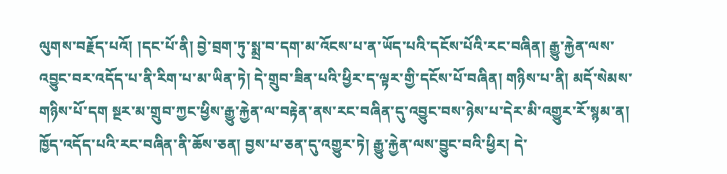ལུགས་བརྗོད་པའོ། །དང་པོ་ནི། བྱེ་བྲག་ཏུ་སྨྲ་བ་དག་མ་འོངས་པ་ན་ཡོད་པའི་དངོས་པོའི་རང་བཞིན། རྒྱུ་རྐྱེན་ལས་འབྱུང་བར་འདོད་པ་ནི་རིག་པ་མ་ཡིན་ཏེ། དེ་གྲུབ་ཟིན་པའི་ཕྱིར་ད་ལྟར་གྱི་དངོས་པོ་བཞིན། གཉིས་པ་ནི། མདོ་སེམས་གཉིས་པོ་དག སྔར་མ་གྲུབ་ཀྱང་ཕྱིས་རྒྱུ་རྐྱེན་ལ་བརྟེན་ནས་རང་བཞིན་དུ་འབྱུང་བས་ཉེས་པ་དེར་མི་འགྱུར་རོ་སྙམ་ན། ཁྱོད་འདོད་པའི་རང་བཞིན་ནི་ཆོས་ཅན། བྱས་པ་ཅན་དུ་འགྱུར་ཏེ། རྒྱུ་རྐྱེན་ལས་བྱུང་བའི་ཕྱིར། དེ་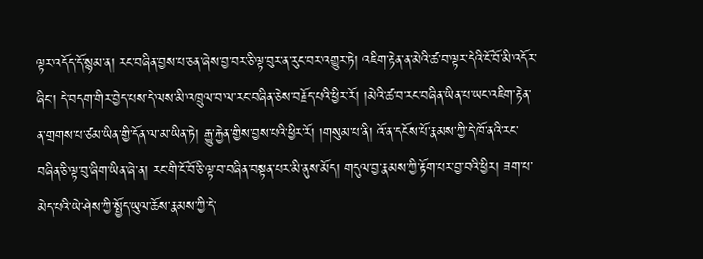ལྟར་འདོད་དོ་སྙམ་ན། རང་བཞིན་བྱས་པ་ཅན་ཞེས་བྱ་བར་ཅི་ལྟ་བུར་ན་རུང་བར་འགྱུར་ཏེ། འཇིག་རྟེན་ན་མེའི་ཚ་བ་ལྟར་དེའི་ངོ་བོ་མི་འདོར་ཞིང་། དེ་བདག་གིར་བྱེད་པས་དེ་ལས་མི་འཁྲུལ་བ་ལ་རང་བཞིན་ཅེས་བརྗོད་པའི་ཕྱིར་རོ། །མེའི་ཚ་བ་རང་བཞིན་ཡིན་པ་ཡང་འཇིག་རྟེན་ན་གྲགས་པ་ཙམ་ཡིན་གྱི་དོན་ལ་མ་ཡིན་ཏེ། རྒྱུ་རྐྱེན་གྱིས་བྱས་པའི་ཕྱིར་རོ། །གསུམ་པ་ནི། འོ་ན་དངོས་པོ་རྣམས་ཀྱི་དེ་ཁོ་ནའི་རང་བཞིན་ཅི་ལྟ་བུ་ཞིག་ཡིན་ཞེ་ན། རང་གི་ངོ་བོ་ཅི་ལྟ་བ་བཞིན་བསྟན་པར་མི་ནུས་མོད། གདུལ་བྱ་རྣམས་ཀྱི་རྟོག་པར་བྱ་བའི་ཕྱིར། ཟག་པ་མེད་པའི་ཡེ་ཤེས་ཀྱི་སྤྱོད་ཡུལ་ཆོས་རྣམས་ཀྱི་དེ་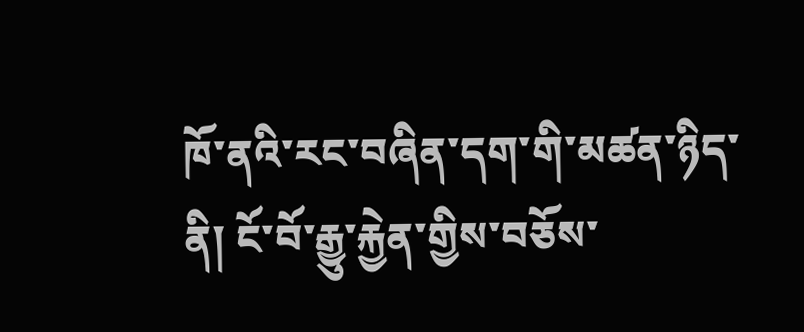ཁོ་ནའི་རང་བཞིན་དག་གི་མཚན་ཉིད་ནི། ངོ་བོ་རྒྱུ་རྐྱེན་གྱིས་བཅོས་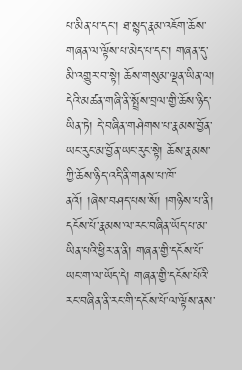པ་མིན་པ་དང་། ཐ་སྙད་རྣམ་འཇོག་ཆོས་གཞན་ལ་ལྟོས་པ་མེད་པ་དང་། གཞན་དུ་མི་འགྱུར་བ་སྟེ། ཆོས་གསུམ་ལྡན་ཡིན་ལ། དེའི་མཚན་གཞི་ནི་སྤྲོས་བྲལ་གྱི་ཆོས་ཉིད་ཡིན་ཏེ། དེ་བཞིན་གཤེགས་པ་རྣམས་བྱོན་ཡང་རུང་མ་བྱོན་ཡང་རུང་སྟེ། ཆོས་རྣམས་ཀྱི་ཆོས་ཉིད་འདི་ནི་གནས་པ་ཁོ་ནའོ། །ཞེས་བཤད་པས་སོ། །གཉིས་པ་ནི། དངོས་པོ་རྣམས་ལ་རང་བཞིན་ཡོད་པ་མ་ཡིན་པའི་ཕྱིར་ན་ནི། གཞན་གྱི་དངོས་པོ་ཡང་ག་ལ་ཡོད་དེ། གཞན་གྱི་དངོས་པོའི་རང་བཞིན་ནི་རང་གི་དངོས་པོ་ལ་ལྟོས་ནས་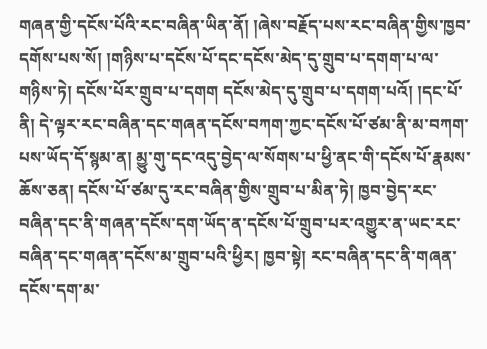གཞན་གྱི་དངོས་པོའི་རང་བཞིན་ཡིན་ནོ། །ཞེས་བརྗོད་པས་རང་བཞིན་གྱིས་ཁྱབ་དགོས་པས་སོ། །གཉིས་པ་དངོས་པོ་དང་དངོས་མེད་དུ་གྲུབ་པ་དགག་པ་ལ་གཉིས་ཏེ། དངོས་པོར་གྲུབ་པ་དགག དངོས་མེད་དུ་གྲུབ་པ་དགག་པའོ། །དང་པོ་ནི། དེ་ལྟར་རང་བཞིན་དང་གཞན་དངོས་བཀག་ཀྱང་དངོས་པོ་ཙམ་ནི་མ་བཀག་པས་ཡོད་དོ་སྙམ་ན། མྱུ་གུ་དང་འདུ་བྱེད་ལ་སོགས་པ་ཕྱི་ནང་གི་དངོས་པོ་རྣམས་ཆོས་ཅན། དངོས་པོ་ཙམ་དུ་རང་བཞིན་གྱིས་གྲུབ་པ་མིན་ཏེ། ཁྱབ་བྱེད་རང་བཞིན་དང་ནི་གཞན་དངོས་དག་ཡོད་ན་དངོས་པོ་གྲུབ་པར་འགྱུར་ན་ཡང་རང་བཞིན་དང་གཞན་དངོས་མ་གྲུབ་པའི་ཕྱིར། ཁྱབ་སྟེ། རང་བཞིན་དང་ནི་གཞན་དངོས་དག་མ་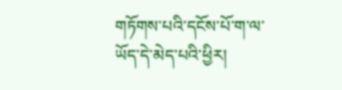གཏོགས་པའི་དངོས་པོ་ག་ལ་ཡོད་དེ་མེད་པའི་ཕྱིར།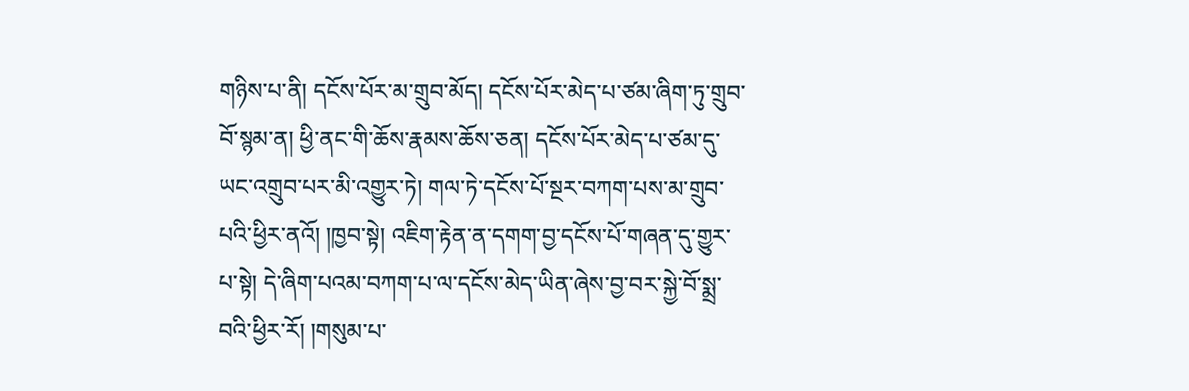གཉིས་པ་ནི། དངོས་པོར་མ་གྲུབ་མོད། དངོས་པོར་མེད་པ་ཙམ་ཞིག་ཏུ་གྲུབ་བོ་སྙམ་ན། ཕྱི་ནང་གི་ཆོས་རྣམས་ཆོས་ཅན། དངོས་པོར་མེད་པ་ཙམ་དུ་ཡང་འགྲུབ་པར་མི་འགྱུར་ཏེ། གལ་ཏེ་དངོས་པོ་སྔར་བཀག་པས་མ་གྲུབ་པའི་ཕྱིར་ནའོ། །ཁྱབ་སྟེ། འཇིག་རྟེན་ན་དགག་བྱ་དངོས་པོ་གཞན་དུ་གྱུར་པ་སྟེ། དེ་ཞིག་པའམ་བཀག་པ་ལ་དངོས་མེད་ཡིན་ཞེས་བྱ་བར་སྐྱེ་བོ་སྨྲ་བའི་ཕྱིར་རོ། །གསུམ་པ་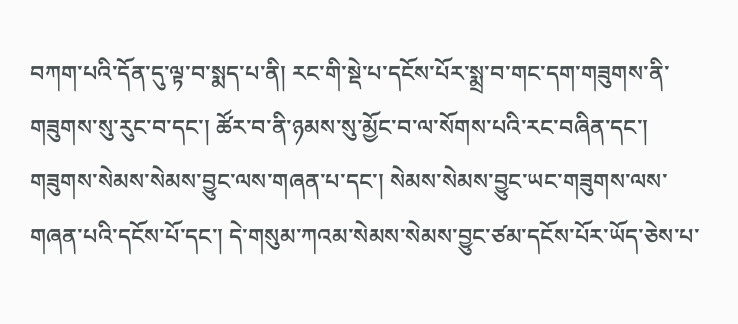བཀག་པའི་དོན་དུ་ལྟ་བ་སྨད་པ་ནི། རང་གི་སྡེ་པ་དངོས་པོར་སྨྲ་བ་གང་དག་གཟུགས་ནི་གཟུགས་སུ་རུང་བ་དང་། ཚོར་བ་ནི་ཉམས་སུ་མྱོང་བ་ལ་སོགས་པའི་རང་བཞིན་དང་། གཟུགས་སེམས་སེམས་བྱུང་ལས་གཞན་པ་དང་། སེམས་སེམས་བྱུང་ཡང་གཟུགས་ལས་གཞན་པའི་དངོས་པོ་དང་། དེ་གསུམ་ཀའམ་སེམས་སེམས་བྱུང་ཙམ་དངོས་པོར་ཡོད་ཅེས་པ་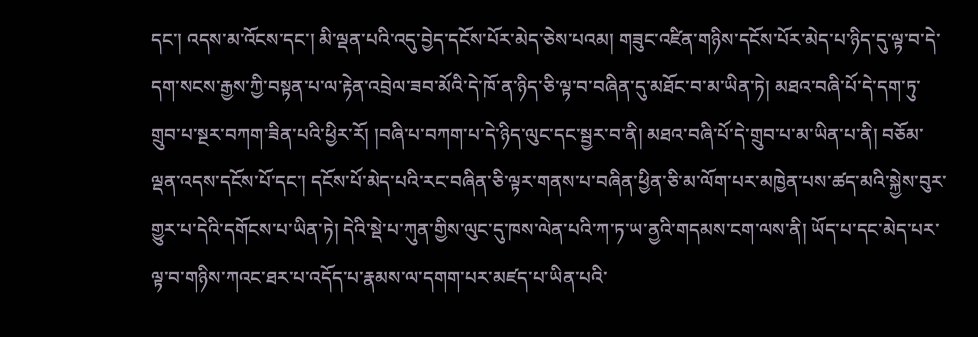དང་། འདས་མ་འོངས་དང་། མི་ལྡན་པའི་འདུ་བྱེད་དངོས་པོར་མེད་ཅེས་པའམ། གཟུང་འཛིན་གཉིས་དངོས་པོར་མེད་པ་ཉིད་དུ་ལྟ་བ་དེ་དག་སངས་རྒྱས་ཀྱི་བསྟན་པ་ལ་རྟེན་འབྲེལ་ཟབ་མོའི་དེ་ཁོ་ན་ཉིད་ཅི་ལྟ་བ་བཞིན་དུ་མཐོང་བ་མ་ཡིན་ཏེ། མཐའ་བཞི་པོ་དེ་དག་ཏུ་གྲུབ་པ་སྔར་བཀག་ཟིན་པའི་ཕྱིར་རོ། །བཞི་པ་བཀག་པ་དེ་ཉིད་ལུང་དང་སྦྱར་བ་ནི། མཐའ་བཞི་པོ་དེ་གྲུབ་པ་མ་ཡིན་པ་ནི། བཅོམ་ལྡན་འདས་དངོས་པོ་དང་། དངོས་པོ་མེད་པའི་རང་བཞིན་ཅི་ལྟར་གནས་པ་བཞིན་ཕྱིན་ཅི་མ་ལོག་པར་མཁྱེན་པས་ཚད་མའི་སྐྱེས་བུར་གྱུར་པ་དེའི་དགོངས་པ་ཡིན་ཏེ། དེའི་སྡེ་པ་ཀུན་གྱིས་ལུང་དུ་ཁས་ལེན་པའི་ཀ་ཏ་ཡ་ནྱའི་གདམས་ངག་ལས་ནི། ཡོད་པ་དང་མེད་པར་ལྟ་བ་གཉིས་ཀའང་ཐར་པ་འདོད་པ་རྣམས་ལ་དགག་པར་མཛད་པ་ཡིན་པའི་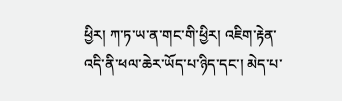ཕྱིར། ཀ་ཏ་ཡ་ན་གང་གི་ཕྱིར། འཇིག་རྟེན་འདི་ནི་ཕལ་ཆེར་ཡོད་པ་ཉིད་དང་། མེད་པ་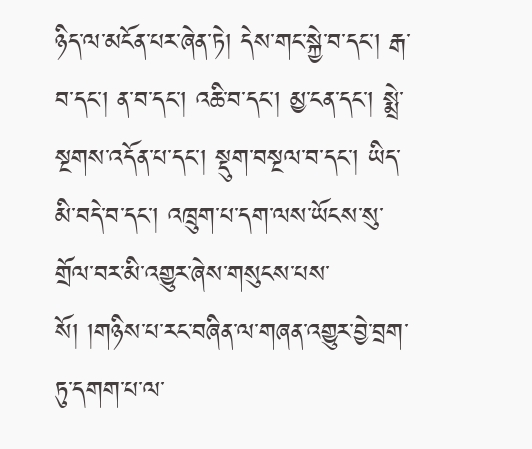ཉིད་ལ་མངོན་པར་ཞེན་ཏེ། དེས་གང་སྐྱེ་བ་དང་། རྒ་བ་དང་། ན་བ་དང་། འཆི་བ་དང་། མྱ་ངན་དང་། སྨྲེ་སྔགས་འདོན་པ་དང་། སྡུག་བསྔལ་བ་དང་། ཡིད་མི་བདེ་བ་དང་། འཁྲུག་པ་དག་ལས་ཡོངས་སུ་གྲོལ་བར་མི་འགྱུར་ཞེས་གསུངས་པས་སོ། །གཉིས་པ་རང་བཞིན་ལ་གཞན་འགྱུར་བྱེ་བྲག་ཏུ་དགག་པ་ལ་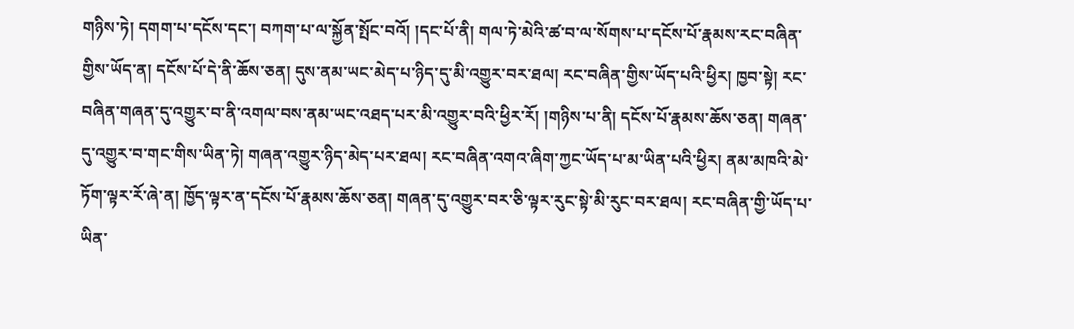གཉིས་ཏེ། དགག་པ་དངོས་དང་། བཀག་པ་ལ་སྐྱོན་སྤོང་བའོ། །དང་པོ་ནི། གལ་ཏེ་མེའི་ཚ་བ་ལ་སོགས་པ་དངོས་པོ་རྣམས་རང་བཞིན་གྱིས་ཡོད་ན། དངོས་པོ་དེ་ནི་ཆོས་ཅན། དུས་ནམ་ཡང་མེད་པ་ཉིད་དུ་མི་འགྱུར་བར་ཐལ། རང་བཞིན་གྱིས་ཡོད་པའི་ཕྱིར། ཁྱབ་སྟེ། རང་བཞིན་གཞན་དུ་འགྱུར་བ་ནི་འགལ་བས་ནམ་ཡང་འཐད་པར་མི་འགྱུར་བའི་ཕྱིར་རོ། །གཉིས་པ་ནི། དངོས་པོ་རྣམས་ཆོས་ཅན། གཞན་དུ་འགྱུར་བ་གང་གིས་ཡིན་ཏེ། གཞན་འགྱུར་ཉིད་མེད་པར་ཐལ། རང་བཞིན་འགའ་ཞིག་ཀྱང་ཡོད་པ་མ་ཡིན་པའི་ཕྱིར། ནམ་མཁའི་མེ་ཏོག་ལྟར་རོ་ཞེ་ན། ཁྱོད་ལྟར་ན་དངོས་པོ་རྣམས་ཆོས་ཅན། གཞན་དུ་འགྱུར་བར་ཅི་ལྟར་རུང་སྟེ་མི་རུང་བར་ཐལ། རང་བཞིན་གྱི་ཡོད་པ་ཡིན་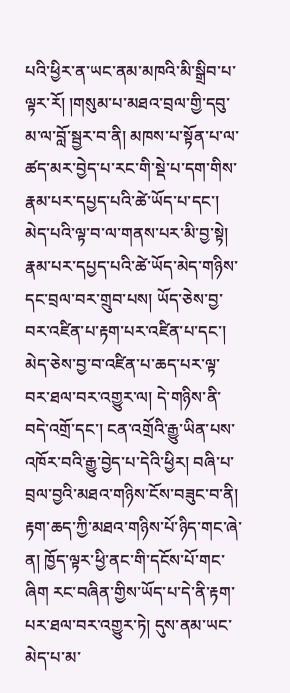པའི་ཕྱིར་ན་ཡང་ནམ་མཁའི་མི་སྒྲིབ་པ་ལྟར་རོ། །གསུམ་པ་མཐའ་བྲལ་གྱི་དབུ་མ་ལ་བློ་སྦྱར་བ་ནི། མཁས་པ་སྟོན་པ་ལ་ཚད་མར་བྱེད་པ་རང་གི་སྡེ་པ་དག་གིས་རྣམ་པར་དཔྱད་པའི་ཚེ་ཡོད་པ་དང་། མེད་པའི་ལྟ་བ་ལ་གནས་པར་མི་བྱ་སྟེ། རྣམ་པར་དཔྱད་པའི་ཚེ་ཡོད་མེད་གཉིས་དང་བྲལ་བར་གྲུབ་པས། ཡོད་ཅེས་བྱ་བར་འཛིན་པ་རྟག་པར་འཛིན་པ་དང་། མེད་ཅེས་བྱ་བ་འཛིན་པ་ཆད་པར་ལྟ་བར་ཐལ་བར་འགྱུར་ལ། དེ་གཉིས་ནི་བདེ་འགྲོ་དང་། ངན་འགྲོའི་རྒྱུ་ཡིན་པས་འཁོར་བའི་རྒྱུ་བྱེད་པ་དེའི་ཕྱིར། བཞི་པ་བྲལ་བྱའི་མཐའ་གཉིས་ངོས་བཟུང་བ་ནི། རྟག་ཆད་ཀྱི་མཐའ་གཉིས་པོ་ཉིད་གང་ཞེ་ན། ཁྱོད་ལྟར་ཕྱི་ནང་གི་དངོས་པོ་གང་ཞིག རང་བཞིན་གྱིས་ཡོད་པ་དེ་ནི་རྟག་པར་ཐལ་བར་འགྱུར་ཏེ། དུས་ནམ་ཡང་མེད་པ་མ་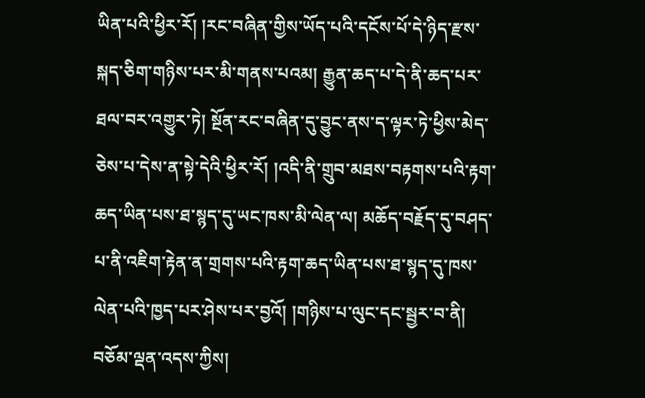ཡིན་པའི་ཕྱིར་རོ། །རང་བཞིན་གྱིས་ཡོད་པའི་དངོས་པོ་དེ་ཉིད་རྫས་སྐད་ཅིག་གཉིས་པར་མི་གནས་པའམ། རྒྱུན་ཆད་པ་དེ་ནི་ཆད་པར་ཐལ་བར་འགྱུར་ཏེ། སྔོན་རང་བཞིན་དུ་བྱུང་ནས་ད་ལྟར་ཏེ་ཕྱིས་མེད་ཅེས་པ་དེས་ན་སྟེ་དེའི་ཕྱིར་རོ། །འདི་ནི་གྲུབ་མཐས་བརྟགས་པའི་རྟག་ཆད་ཡིན་པས་ཐ་སྙད་དུ་ཡང་ཁས་མི་ལེན་ལ། མཆོད་བརྗོད་དུ་བཤད་པ་ནི་འཇིག་རྟེན་ན་གྲགས་པའི་རྟག་ཆད་ཡིན་པས་ཐ་སྙད་དུ་ཁས་ལེན་པའི་ཁྱད་པར་ཤེས་པར་བྱའོ། །གཉིས་པ་ལུང་དང་སྦྱར་བ་ནི། བཅོམ་ལྡན་འདས་ཀྱིས།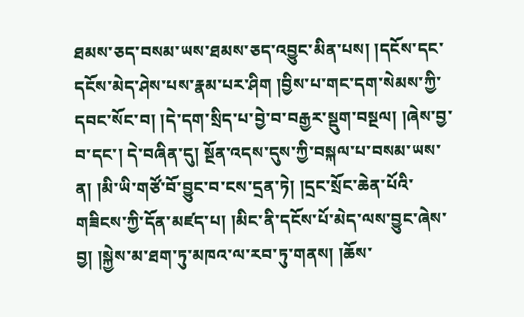ཐམས་ཅད་བསམ་ཡས་ཐམས་ཅད་འབྱུང་མིན་པས། །དངོས་དང་དངོས་མེད་ཤེས་པས་རྣམ་པར་ཤིག །བྱིས་པ་གང་དག་སེམས་ཀྱི་དབང་སོང་བ། །དེ་དག་སྲིད་པ་བྱེ་བ་བརྒྱར་སྡུག་བསྔལ། །ཞེས་བྱ་བ་དང་། དེ་བཞིན་དུ། སྔོན་འདས་དུས་ཀྱི་བསྐལ་པ་བསམ་ཡས་ན། །མི་ཡི་གཙོ་བོ་བྱུང་བ་ངས་དྲན་ཏེ། །དྲང་སྲོང་ཆེན་པོའི་གཟིངས་ཀྱི་དོན་མཛད་པ། །མིང་ནི་དངོས་པོ་མེད་ལས་བྱུང་ཞེས་བྱ། །སྐྱེས་མ་ཐག་ཏུ་མཁའ་ལ་རབ་ཏུ་གནས། །ཆོས་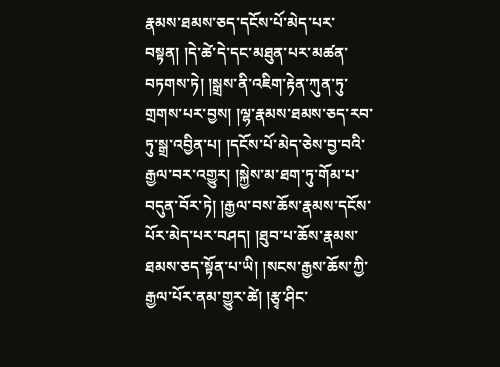རྣམས་ཐམས་ཅད་དངོས་པོ་མེད་པར་བསྟན། །དེ་ཚེ་དེ་དང་མཐུན་པར་མཚན་བཏགས་ཏེ། །སྒྲས་ནི་འཇིག་རྟེན་ཀུན་ཏུ་གྲགས་པར་བྱས། །ལྷ་རྣམས་ཐམས་ཅད་རབ་ཏུ་སྒྲ་འབྱིན་པ། །དངོས་པོ་མེད་ཅེས་བྱ་བའི་རྒྱལ་བར་འགྱུར། །སྐྱེས་མ་ཐག་ཏུ་གོམ་པ་བདུན་བོར་ཏེ། །རྒྱལ་བས་ཆོས་རྣམས་དངོས་པོར་མེད་པར་བཤད། །ཐུབ་པ་ཆོས་རྣམས་ཐམས་ཅད་སྟོན་པ་ཡི། །སངས་རྒྱས་ཆོས་ཀྱི་རྒྱལ་པོར་ནམ་གྱུར་ཚེ། །རྩྭ་ཤིང་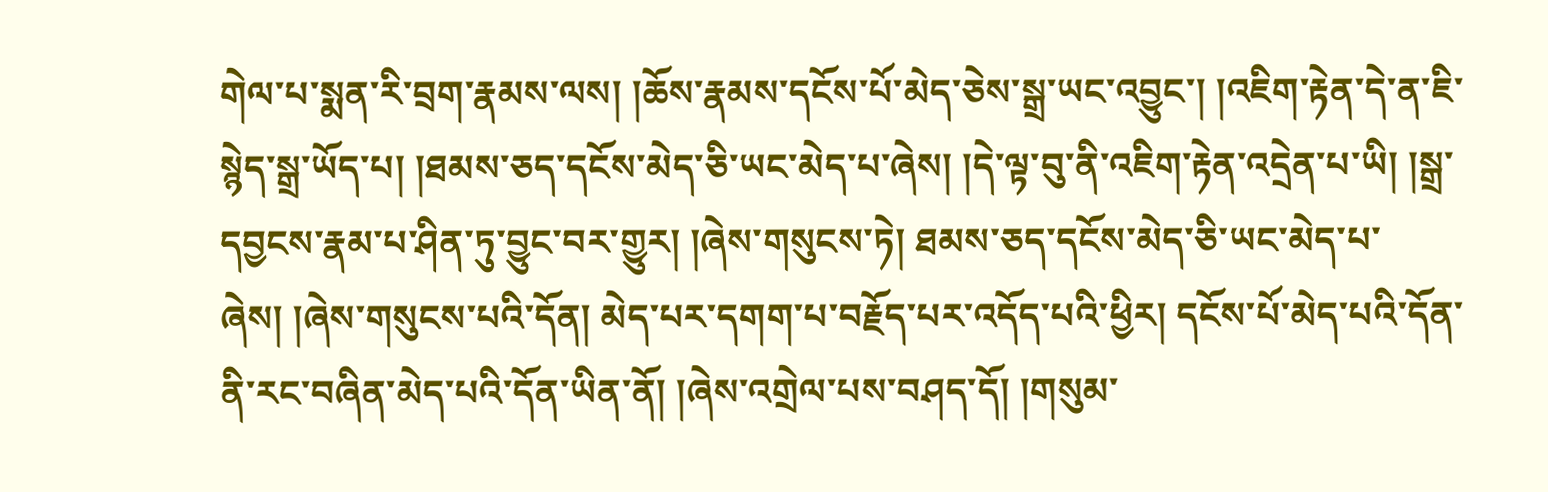གེལ་པ་སྨན་རི་བྲག་རྣམས་ལས། །ཆོས་རྣམས་དངོས་པོ་མེད་ཅེས་སྒྲ་ཡང་འབྱུང་། །འཇིག་རྟེན་དེ་ན་ཇི་སྙེད་སྒྲ་ཡོད་པ། །ཐམས་ཅད་དངོས་མེད་ཅི་ཡང་མེད་པ་ཞེས། །དེ་ལྟ་བུ་ནི་འཇིག་རྟེན་འདྲེན་པ་ཡི། །སྒྲ་དབྱངས་རྣམ་པ་ཤིན་ཏུ་བྱུང་བར་གྱུར། །ཞེས་གསུངས་ཏེ། ཐམས་ཅད་དངོས་མེད་ཅི་ཡང་མེད་པ་ཞེས། །ཞེས་གསུངས་པའི་དོན། མེད་པར་དགག་པ་བརྗོད་པར་འདོད་པའི་ཕྱིར། དངོས་པོ་མེད་པའི་དོན་ནི་རང་བཞིན་མེད་པའི་དོན་ཡིན་ནོ། །ཞེས་འགྲེལ་པས་བཤད་དོ། །གསུམ་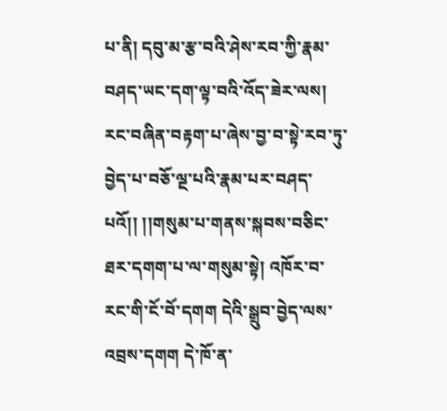པ་ནི། དབུ་མ་རྩ་བའི་ཤེས་རབ་ཀྱི་རྣམ་བཤད་ཡང་དག་ལྟ་བའི་འོད་ཟེར་ལས། རང་བཞིན་བརྟག་པ་ཞེས་བྱ་བ་སྟེ་རབ་ཏུ་བྱེད་པ་བཅོ་ལྔ་པའི་རྣམ་པར་བཤད་པའོ།། །།གསུམ་པ་གནས་སྐབས་བཅིང་ཐར་དགག་པ་ལ་གསུམ་སྟེ། འཁོར་བ་རང་གི་ངོ་བོ་དགག དེའི་སྒྲུབ་བྱེད་ལས་འབྲས་དགག དེ་ཁོ་ན་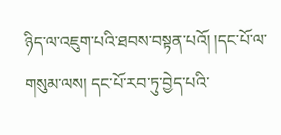ཉིད་ལ་འཇུག་པའི་ཐབས་བསྟན་པའོ། །དང་པོ་ལ་གསུམ་ལས། དང་པོ་རབ་ཏུ་བྱེད་པའི་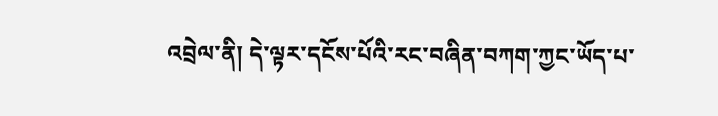འབྲེལ་ནི། དེ་ལྟར་དངོས་པོའི་རང་བཞིན་བཀག་ཀྱང་ཡོད་པ་